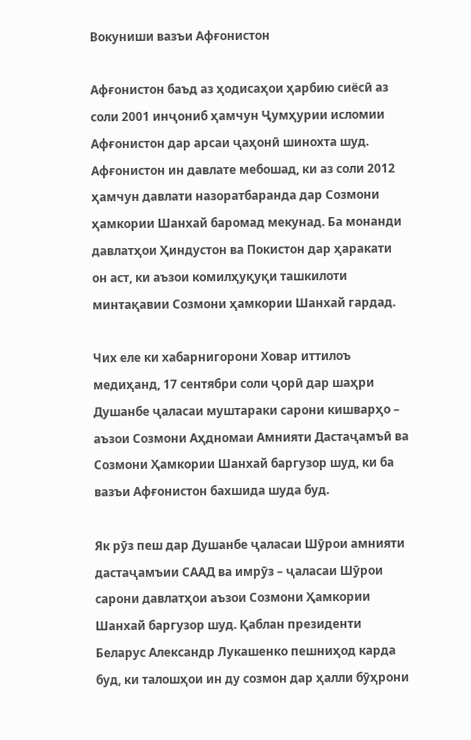Вокуниши вазъи Афғонистон

Афғонистон баъд аз ҳодисаҳои ҳарбию сиёсӣ аз соли 2001 инҷониб ҳамчун Ҷумҳурии исломии Афғонистон дар арсаи ҷаҳонӣ шинохта шуд. Афғонистон ин давлате мебошад, ки аз соли 2012 ҳамчун давлати назоратбаранда дар Созмони ҳамкории Шанхай баромад мекунад. Ба монанди давлатҳои Ҳиндустон ва Покистон дар ҳаракати он аст, ки аъзои комилҳуқуқи ташкилоти минтақавии Созмони ҳамкории Шанхай гардад.

Чих еле ки хабарнигорони Ховар иттилоъ медиҳанд, 17 сентябри соли ҷорӣ дар шаҳри Душанбе ҷаласаи муштараки сарони кишварҳо – аъзои Созмони Аҳдномаи Амнияти Дастаҷамъӣ ва Созмони Ҳамкории Шанхай баргузор шуд, ки ба вазъи Афғонистон бахшида шуда буд.

Як рӯз пеш дар Душанбе ҷаласаи Шӯрои амнияти дастаҷамъии СААД ва имрӯз – ҷаласаи Шӯрои сарони давлатҳои аъзои Созмони Ҳамкории Шанхай баргузор шуд. Қаблан президенти Беларус Александр Лукашенко пешниҳод карда буд, ки талошҳои ин ду созмон дар ҳалли бӯҳрони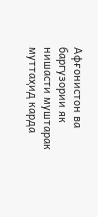Афғонистон ва баргузории як нишасти муштарак муттаҳид карда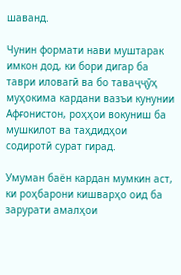шаванд.

Чунин формати нави муштарак имкон дод, ки бори дигар ба таври иловагӣ ва бо таваҷҷӯҳ муҳокима кардани вазъи кунунии Афғонистон, роҳҳои вокуниш ба мушкилот ва таҳдидҳои содиротӣ сурат гирад.

Умуман баён кардан мумкин аст, ки роҳбарони кишварҳо оид ба зарурати амалҳои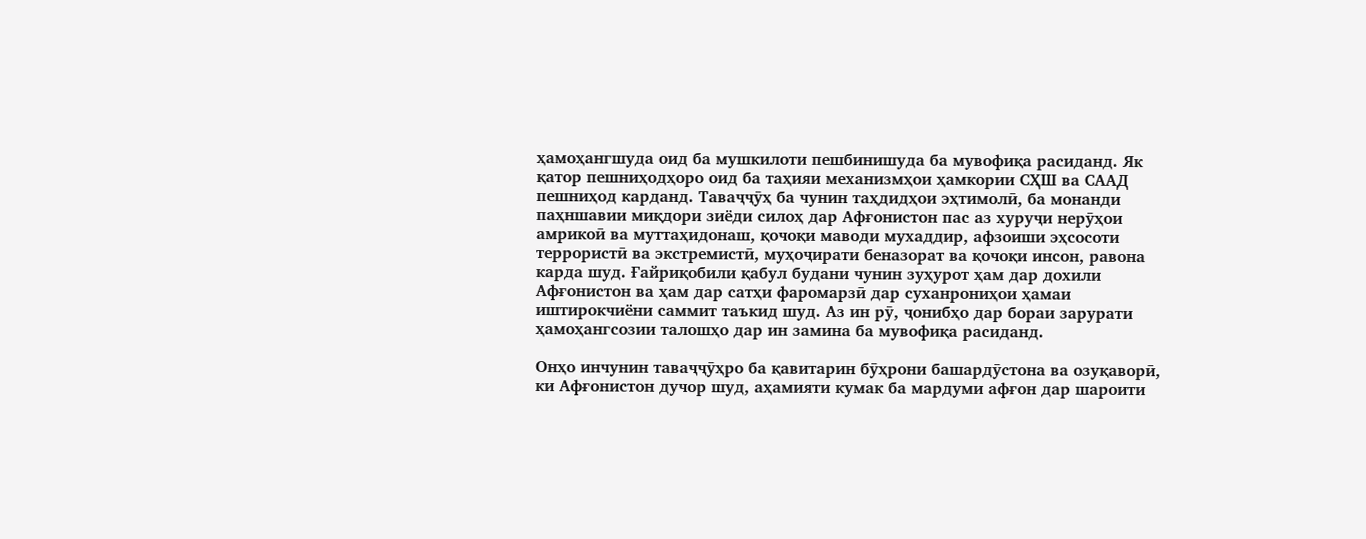ҳамоҳангшуда оид ба мушкилоти пешбинишуда ба мувофиқа расиданд. Як қатор пешниҳодҳоро оид ба таҳияи механизмҳои ҳамкории СҲШ ва СААД пешниҳод карданд. Таваҷҷӯҳ ба чунин таҳдидҳои эҳтимолӣ, ба монанди паҳншавии миқдори зиёди силоҳ дар Афғонистон пас аз хуруҷи нерӯҳои амрикоӣ ва муттаҳидонаш, қочоқи маводи мухаддир, афзоиши эҳсосоти террористӣ ва экстремистӣ, муҳоҷирати беназорат ва қочоқи инсон, равона карда шуд. Ғайриқобили қабул будани чунин зуҳурот ҳам дар дохили Афғонистон ва ҳам дар сатҳи фаромарзӣ дар суханрониҳои ҳамаи иштирокчиёни саммит таъкид шуд. Аз ин рӯ, ҷонибҳо дар бораи зарурати ҳамоҳангсозии талошҳо дар ин замина ба мувофиқа расиданд.

Онҳо инчунин таваҷҷӯҳро ба қавитарин бӯҳрони башардӯстона ва озуқаворӣ, ки Афғонистон дучор шуд, аҳамияти кумак ба мардуми афғон дар шароити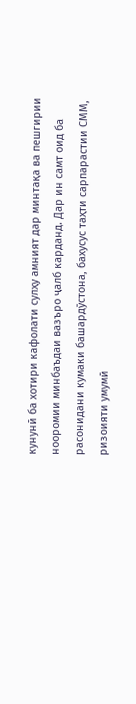кунунӣ ба хотири кафолати сулҳу амният дар минтақа ва пешгирии нооромии минбаъдаи вазъро ҷалб карданд. Дар ин самт оид ба расонидани кумаки башардӯстона, бахусус таҳти сарпарастии СММ, ризоияти умумӣ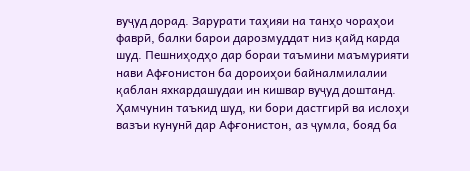вуҷуд дорад. Зарурати таҳияи на танҳо чораҳои фаврӣ, балки барои дарозмуддат низ қайд карда шуд. Пешниҳодҳо дар бораи таъмини маъмурияти нави Афғонистон ба дороиҳои байналмилалии қаблан яхкардашудаи ин кишвар вуҷуд доштанд. Ҳамчунин таъкид шуд, ки бори дастгирӣ ва ислоҳи вазъи кунунӣ дар Афғонистон, аз ҷумла, бояд ба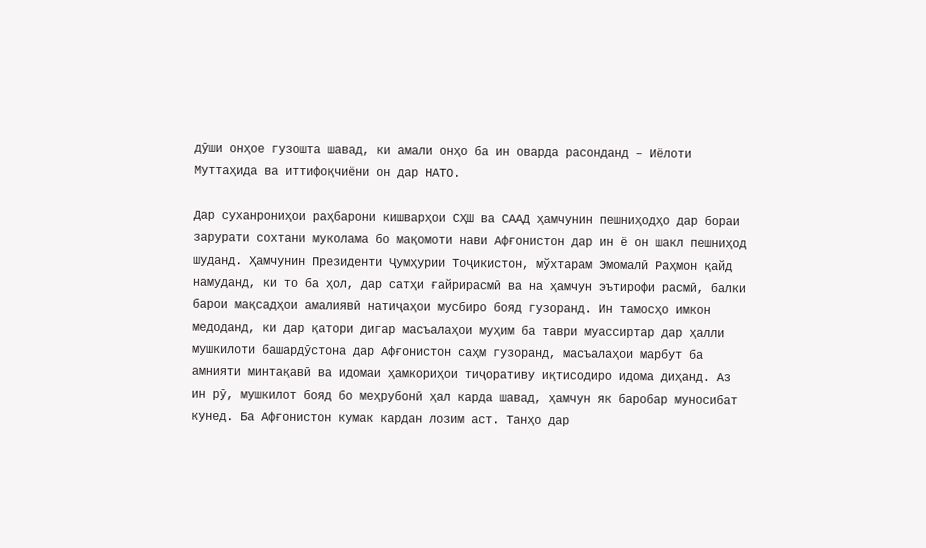дӯши онҳое гузошта шавад, ки амали онҳо ба ин оварда расонданд – Иёлоти Муттаҳида ва иттифоқчиёни он дар НАТО.

Дар суханрониҳои раҳбарони кишварҳои СҲШ ва СААД ҳамчунин пешниҳодҳо дар бораи зарурати сохтани муколама бо мақомоти нави Афғонистон дар ин ё он шакл пешниҳод шуданд. Ҳамчунин Президенти Ҷумҳурии Тоҷикистон, мўхтарам Эмомалӣ Раҳмон қайд намуданд, ки то ба ҳол, дар сатҳи ғайрирасмӣ ва на ҳамчун эътирофи расмӣ, балки барои мақсадҳои амалиявӣ натиҷаҳои мусбиро бояд гузоранд. Ин тамосҳо имкон медоданд, ки дар қатори дигар масъалаҳои муҳим ба таври муассиртар дар ҳалли мушкилоти башардӯстона дар Афғонистон саҳм гузоранд, масъалаҳои марбут ба амнияти минтақавӣ ва идомаи ҳамкориҳои тиҷоративу иқтисодиро идома диҳанд. Аз ин рӯ, мушкилот бояд бо меҳрубонӣ ҳал карда шавад, ҳамчун як баробар муносибат кунед. Ба Афғонистон кумак кардан лозим аст. Танҳо дар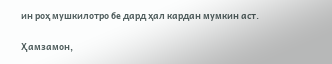ин роҳ мушкилотро бе дард ҳал кардан мумкин аст.

Ҳамзамон,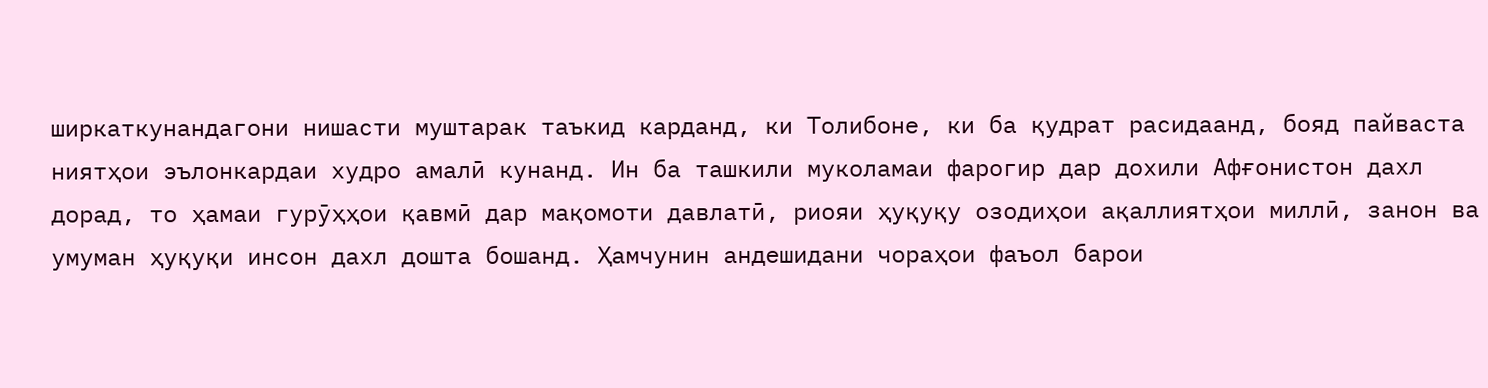ширкаткунандагони нишасти муштарак таъкид карданд, ки Толибоне, ки ба қудрат расидаанд, бояд пайваста ниятҳои эълонкардаи худро амалӣ кунанд. Ин ба ташкили муколамаи фарогир дар дохили Афғонистон дахл дорад, то ҳамаи гурӯҳҳои қавмӣ дар мақомоти давлатӣ, риояи ҳуқуқу озодиҳои ақаллиятҳои миллӣ, занон ва умуман ҳуқуқи инсон дахл дошта бошанд. Ҳамчунин андешидани чораҳои фаъол барои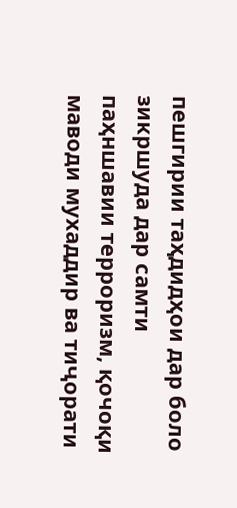пешгирии таҳдидҳои дар боло зикршуда дар самти паҳншавии терроризм, қочоқи маводи мухаддир ва тиҷорати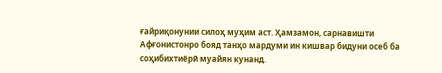ғайриқонунии силоҳ муҳим аст. Ҳамзамон, сарнавишти Афғонистонро бояд танҳо мардуми ин кишвар бидуни осеб ба соҳибихтиёрӣ муайян кунанд.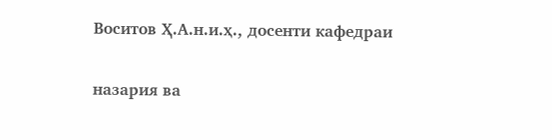Воситов Ҳ.А.н.и.ҳ., досенти кафедраи

назария ва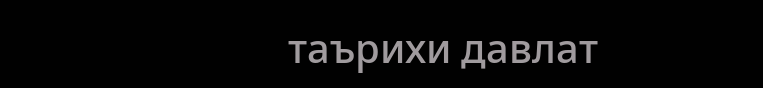таърихи давлат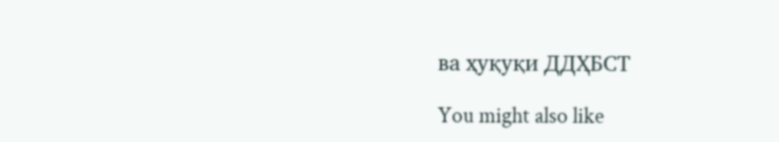ва ҳуқуқи ДДҲБСТ

You might also like